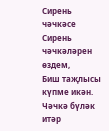Сирень чәчкәсе
Сирень чәчкәләрен өздем,
Биш таҗлысы күпме икән.
Чәчкә бүләк итәр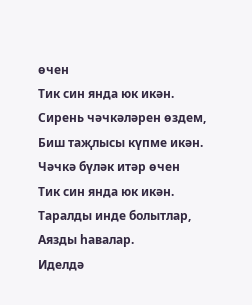өчен
Тик син янда юк икән.
Сирень чәчкәләрен өздем,
Биш таҗлысы күпме икән.
Чәчкә бүләк итәр өчен
Тик син янда юк икән.
Таралды инде болытлар,
Аязды һавалар.
Иделдә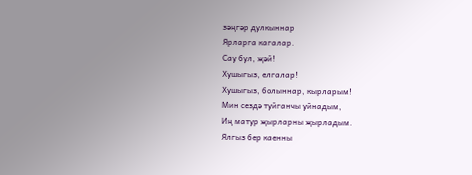зәңгәр дулкыннар
Ярларга кагалар.
Сау бул, җәй!
Хушыгыз, елгалар!
Хушыгыз, болыннар, кырларым!
Мин сездә туйганчы уйнадым,
Иң матур җырларны җырладым.
Ялгыз бер каенны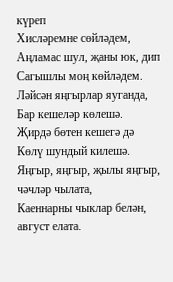күреп
Хисләремне сөйләдем,
Аңламас шул, җаны юк, дип
Сагышлы моң көйләдем.
Ләйсән яңгырлар яуганда,
Бар кешеләр көлешә.
Җирдә бөтен кешегә дә
Көлү шундый килешә.
Яңгыр, яңгыр, җылы яңгыр, чәчләр чылата,
Каеннарны чыклар белән, август елата.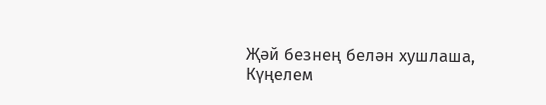Җәй безнең белән хушлаша,
Күңелем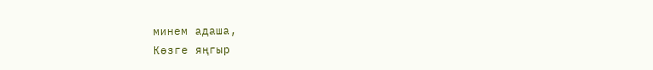минем адаша,
Көзге яңгыр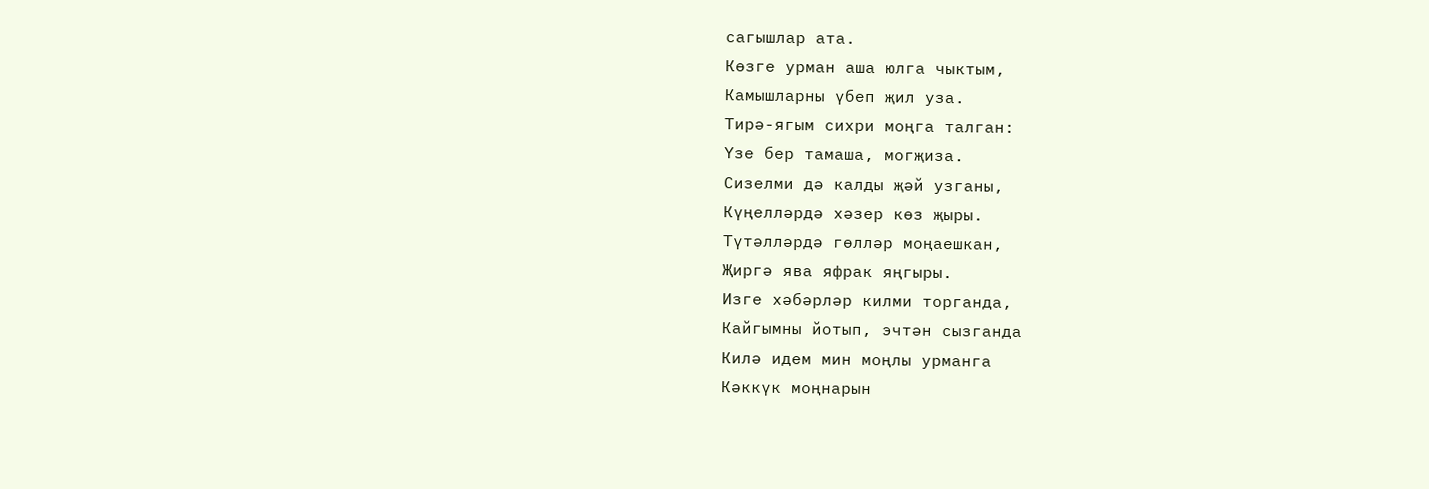сагышлар ата.
Көзге урман аша юлга чыктым,
Камышларны үбеп җил уза.
Тирә-ягым сихри моңга талган:
Үзе бер тамаша, могҗиза.
Сизелми дә калды җәй узганы,
Күңелләрдә хәзер көз җыры.
Түтәлләрдә гөлләр моңаешкан,
Җиргә ява яфрак яңгыры.
Изге хәбәрләр килми торганда,
Кайгымны йотып, эчтән сызганда
Килә идем мин моңлы урманга
Кәккүк моңнарын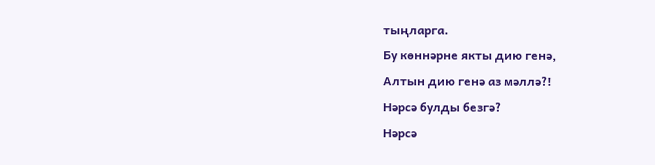тыңларга.
Бу көннәрне якты дию генә,
Алтын дию генә аз мәллә?!
Нәрсә булды безгә?
Нәрсә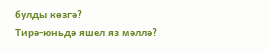булды көзгә?
Тирә-юньдә яшел яз мәллә?